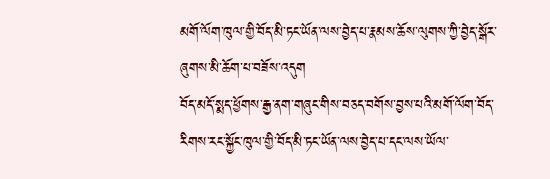མགོ་ལོག་ཁུལ་གྱི་བོད་མི་ཏང་ཡོན་ལས་བྱེད་པ་རྣམས་ཆོས་ལུགས་ཀྱི་བྱེད་སྒོར་ཞུགས་མི་ཆོག་པ་བཟོས་འདུག
བོད་མདོ་སྨད་ཕྱོགས་རྒྱ་ནག་གཞུང་གིས་བཅད་བགོས་བྱས་པའི་མགོ་ལོག་བོད་རིགས་རང་སྐྱོང་ཁུལ་གྱི་བོད་མི་ཏང་ཡོན་ལས་བྱེད་པ་དང་ལས་ཡོལ་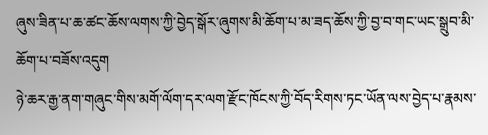ཞུས་ཟིན་པ་ཆ་ཚང་ཆོས་ལགས་ཀྱི་བྱེད་སྒོར་ཞུགས་མི་ཆོག་པ་མ་ཟད་ཆོས་ཀྱི་བྱ་བ་གང་ཡང་སྒྲུབ་མི་ཆོག་པ་བཟོས་འདུག
ཉེ་ཆར་རྒྱ་ནག་གཞུང་གིས་མགོ་ལོག་དར་ལག་རྫོང་ཁོངས་ཀྱི་བོད་རིགས་ཏང་ཡོན་ལས་བྱེད་པ་རྣམས་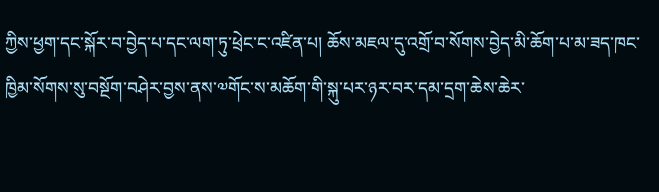ཀྱིས་ཕྱག་དང་སྐོར་བ་བྱེད་པ་དང་ལག་ཏུ་ཕྲེང་ང་འཛིན་པ། ཆོས་མཇལ་དུ་འགྲོ་བ་སོགས་བྱེད་མི་ཆོག་པ་མ་ཟད་ཁང་ཁྱིམ་སོགས་སུ་བསྔོག་བཤེར་བྱས་ནས་༧གོང་ས་མཆོག་གི་སྐུ་པར་ཉར་བར་དམ་དྲག་ཆེས་ཆེར་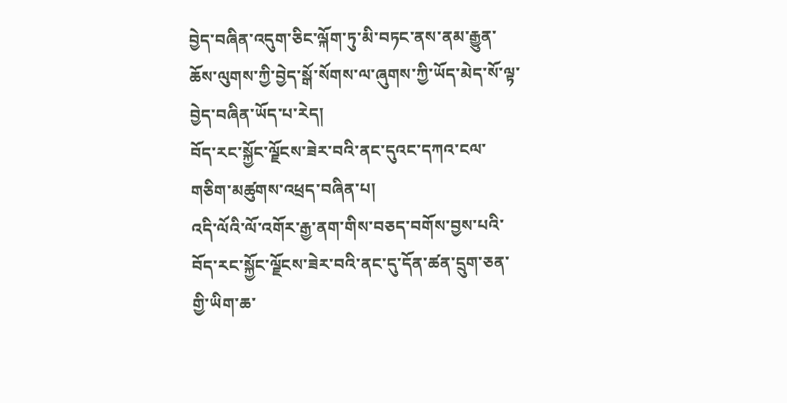བྱེད་བཞིན་འདུག་ཅིང་ལྐོག་ཏུ་མི་བཏང་ནས་ནམ་རྒྱུན་ཆོས་ལུགས་ཀྱི་བྱེད་སྒོ་སོགས་ལ་ཞུགས་ཀྱི་ཡོད་མེད་སོ་ལྟ་བྱེད་བཞིན་ཡོད་པ་རེད།
བོད་རང་སྐྱོང་ལྗོངས་ཟེར་བའི་ནང་དུའང་དཀའ་ངལ་གཅིག་མཚུགས་འཕྲད་བཞིན་པ།
འདི་ལོའི་ལོ་འགོར་རྒྱ་ནག་གིས་བཅད་བགོས་བྱས་པའི་བོད་རང་སྐྱོང་ལྗོངས་ཟེར་བའི་ནང་དུ་དོན་ཚན་དྲུག་ཅན་གྱི་ཡིག་ཆ་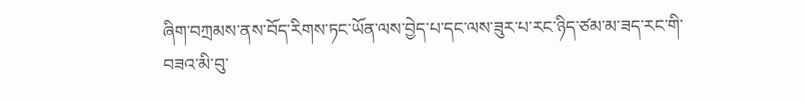ཞིག་བཀྲམས་ནས་བོད་རིགས་ཏང་ཡོན་ལས་བྱེད་པ་དང་ལས་ཟུར་པ་རང་ཉིད་ཙམ་མ་ཟད་རང་གི་བཟའ་མི་བུ་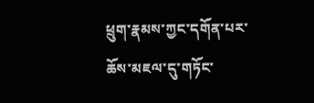ཕྲུག་རྣམས་ཀྱང་དགོན་པར་ཆོས་མཇལ་དུ་གཏོང་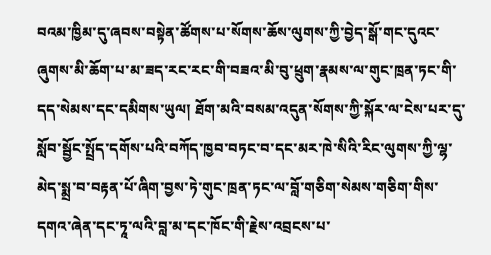བའམ་ཁྱིམ་དུ་ཞབས་བསྟེན་ཚོགས་པ་སོགས་ཆོས་ལུགས་ཀྱི་བྱེད་སྒོ་གང་དུའང་ཞུགས་མི་ཆོག་པ་མ་ཟད་རང་རང་གི་བཟའ་མི་བུ་ཕྲུག་རྣམས་ལ་གུང་ཁྲན་ཏང་གི་དད་སེམས་དང་དམིགས་ཡུལ། ཐོག་མའི་བསམ་འདུན་སོགས་ཀྱི་སྐོར་ལ་ངེས་པར་དུ་སློབ་སྦྱོང་སྤྲོད་དགོས་པའི་བཀོད་ཁྱབ་བཏང་བ་དང་མར་ཁེ་སིའི་རིང་ལུགས་ཀྱི་ལྷ་མེད་སྨྲ་བ་བརྟན་པོ་ཞིག་བྱས་ཏེ་གུང་ཁྲན་ཏང་ལ་བློ་གཅིག་སེམས་གཅིག་གིས་དགའ་ཞེན་དང་ཏཱ་ལའི་བླ་མ་དང་ཁོང་གི་རྗེས་འབྲངས་པ་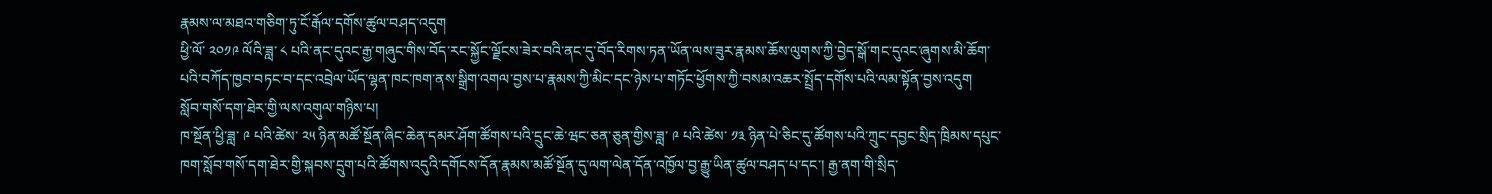རྣམས་ལ་མཐའ་གཅིག་ཏུ་ངོ་རྒོལ་དགོས་ཚུལ་བཤད་འདུག
ཕྱི་ལོ་ ༢༠༡༩ ལོའི་ཟླ་ ༨ པའི་ནང་དུའང་རྒྱ་གཞུང་གིས་བོད་རང་སྐྱོང་ལྗོངས་ཟེར་བའི་ནང་དུ་བོད་རིགས་ཏན་ཡོན་ལས་ཟུར་རྣམས་ཆོས་ལུགས་ཀྱི་བྱེད་སྒོ་གང་དུའང་ཞུགས་མི་ཆོག་པའི་བཀོད་ཁྱབ་བཏང་བ་དང་འབྲེལ་ཡོད་ལྷན་ཁང་ཁག་ནས་སྒྲིག་འགལ་བྱས་པ་རྣམས་ཀྱི་མིང་དང་ཉེས་པ་གཏོང་ཕྱོགས་ཀྱི་བསམ་འཆར་སྤྲོད་དགོས་པའི་ལམ་སྟོན་བྱས་འདུག
སློབ་གསོ་དག་ཐེར་གྱི་ལས་འགུལ་གཉིས་པ།
ཁ་སྔོན་ཕྱི་ཟླ་ ༩ པའི་ཚེས་ ༢༥ ཉིན་མཚོ་སྔོན་ཞིང་ཆེན་དམར་ཤོག་ཚོགས་པའི་དྲུང་ཆེ་ཝང་ཅན་ཅུན་གྱིས་ཟླ་ ༩ པའི་ཚེས་ ༡༣ ཉིན་པེ་ཅིང་དུ་ཚོགས་པའི་ཀྲུང་དབྱང་སྲིད་ཁྲིམས་དཔུང་ཁག་སློབ་གསོ་དག་ཐེར་གྱི་སྐབས་དྲུག་པའི་ཚོགས་འདུའི་དགོངས་དོན་རྣམས་མཚོ་སྔོན་དུ་ལག་ལེན་དོན་འཁྱོལ་བྱ་རྒྱུ་ཡིན་ཚུལ་བཤད་པ་དང་། རྒྱ་ནག་གི་སྲིད་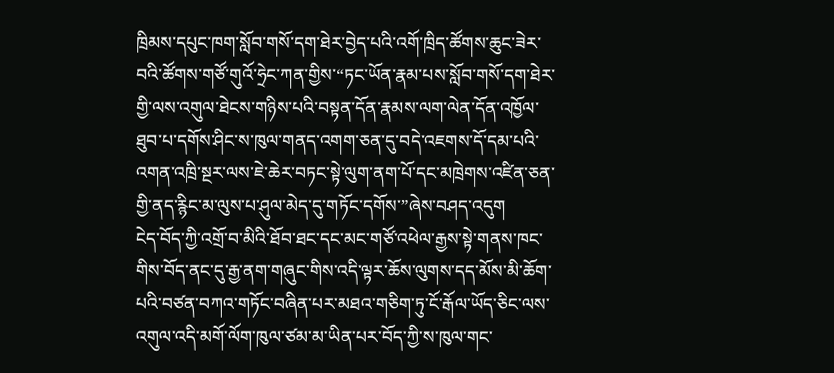ཁྲིམས་དཔུང་ཁག་སློབ་གསོ་དག་ཐེར་བྱེད་པའི་འགོ་ཁྲིད་ཚོགས་ཆུང་ཟེར་བའི་ཚོགས་གཙོ་གུའོ་ཧྲེང་ཀན་གྱིས་“ཏང་ཡོན་རྣམ་པས་སློབ་གསོ་དག་ཐེར་གྱི་ལས་འགུལ་ཐེངས་གཉིས་པའི་བསྟན་དོན་རྣམས་ལག་ལེན་དོན་འཁྱོལ་ཐུབ་པ་དགོས་ཤིང་ས་ཁུལ་གནད་འགག་ཅན་དུ་བདེ་འཇགས་དོ་དམ་པའི་འགན་འཁྲི་སྔར་ལས་ཇེ་ཆེར་བཏང་སྟེ་ལུག་ནག་པོ་དང་མཁྲེགས་འཛིན་ཅན་གྱི་ནད་རྙིང་མ་ལུས་པ་ཤུལ་མེད་དུ་གཏོང་དགོས་”ཞེས་བཤད་འདུག
ངེད་བོད་ཀྱི་འགྲོ་བ་མིའི་ཐོབ་ཐང་དང་མང་གཙོ་འཕེལ་རྒྱས་སྟེ་གནས་ཁང་གིས་བོད་ནང་དུ་རྒྱ་ནག་གཞུང་གིས་འདི་ལྟར་ཆོས་ལུགས་དད་མོས་མི་ཆོག་པའི་བཙན་བཀའ་གཏོང་བཞིན་པར་མཐའ་གཅིག་ཏུ་ངོ་རྒོལ་ཡོད་ཅིང་ལས་འགུལ་འདི་མགོ་ལོག་ཁུལ་ཙམ་མ་ཡིན་པར་བོད་ཀྱི་ས་ཁུལ་གང་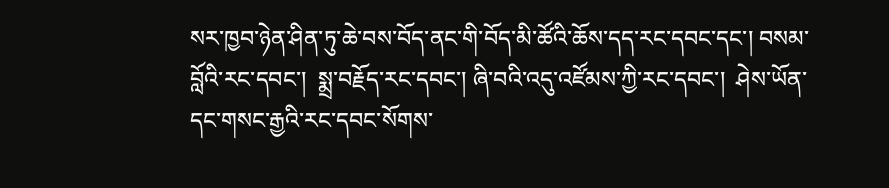སར་ཁྱབ་ཉེན་ཤིན་ཏུ་ཆེ་བས་བོད་ནང་གི་བོད་མི་ཚོའི་ཆོས་དད་རང་དབང་དང་། བསམ་བློའི་རང་དབང་།  སྨྲ་བརྗོད་རང་དབང་། ཞི་བའི་འདུ་འཛོམས་ཀྱི་རང་དབང་།  ཤེས་ཡོན་དང་གསང་རྒྱའི་རང་དབང་སོགས་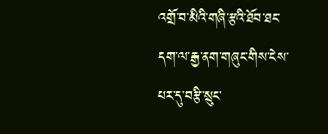འགྲོ་བ་མིའི་གཞི་རྩའི་ཐོབ་ཐང་དག་ལ་རྒྱ་ནག་གཞུང་གིས་ངེས་པར་དུ་བརྩི་སྲུང་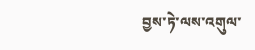བྱས་ཏེ་ལས་འགུལ་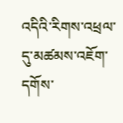འདིའི་རིགས་འཕྲལ་དུ་མཚམས་འཇོག་དགོས་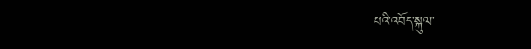པའི་འབོད་སྐུལ་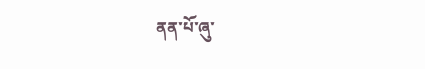ནན་པོ་ཞུ་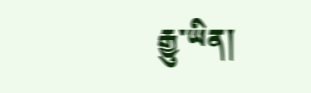རྒྱུ་ཡིན།